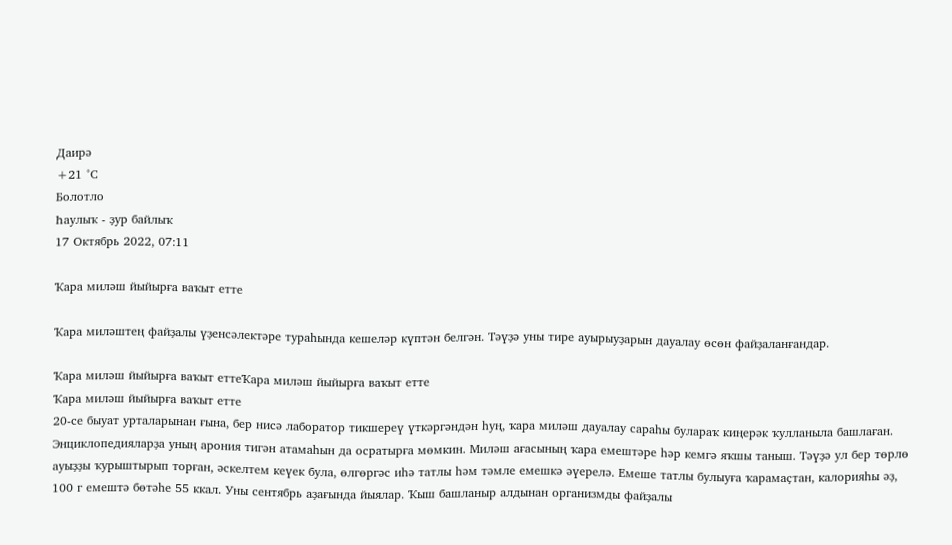Даирә
+21 °С
Болотло
Һаулыҡ - ҙур байлыҡ
17 Октябрь 2022, 07:11

Ҡара миләш йыйырға ваҡыт етте

Ҡара миләштең файҙалы үҙенсәлектәре тураһында кешеләр күптән белгән. Тәүҙә уны тире ауырыуҙарын дауалау өсөн файҙаланғандар.

Ҡара миләш йыйырға ваҡыт еттеҠара миләш йыйырға ваҡыт етте
Ҡара миләш йыйырға ваҡыт етте
20-се быуат урталарынан ғына, бер нисә лаборатор тикшереү үткәргәндән һуң, ҡара миләш дауалау сараһы булараҡ киңерәк ҡулланыла башлаған. Энциклопедияларҙа уның арония тигән атамаһын да осратырға мөмкин. Миләш ағасының ҡара емештәре һәр кемгә яҡшы таныш. Тәүҙә ул бер төрлө ауыҙҙы ҡурыштырып торған, әскелтем кеүек була, өлгөргәс иһә татлы һәм тәмле емешкә әүерелә. Емеше татлы булыуға ҡарамаҫтан, калорияһы әҙ, 100 г емештә бөтәһе 55 ккал. Уны сентябрь аҙағында йыялар. Ҡыш башланыр алдынан организмды файҙалы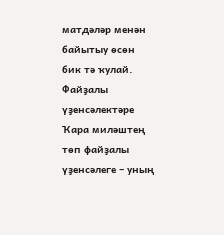матдәләр менән байытыу өсөн бик тә ҡулай.
Файҙалы үҙенсәлектәре
Ҡара миләштең төп файҙалы үҙенсәлеге – уның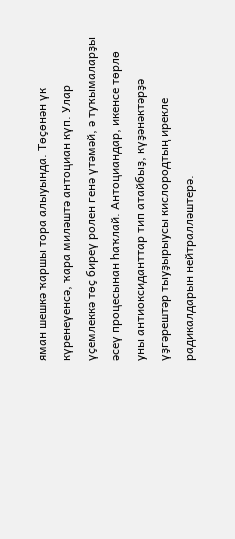яман шешкә ҡаршы тора алыуында. Төҫөнән үк күренеүенсә, ҡара миләштә антоциан күп. Улар үҫемлеккә төҫ биреү ролен генә үтәмәй, ә туҡымаларҙы әсеү процесынан һаҡлай. Антоциандар, икенсе төрлө уны антиоксиданттар тип атайбыҙ, күҙәнәктәрҙә үҙгәрештәр тыуҙырыусы кислородтың ирекле радикалдарын нейтралләштерә.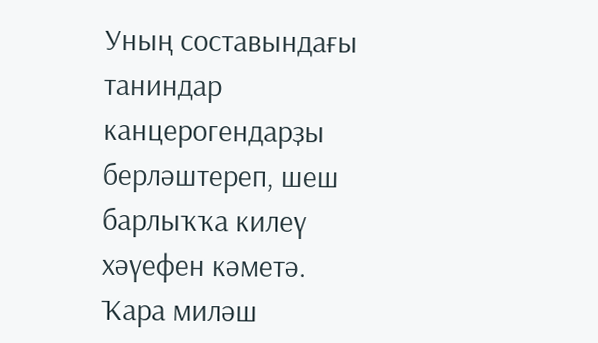Уның составындағы таниндар канцерогендарҙы берләштереп, шеш барлыҡҡа килеү хәүефен кәметә.
Ҡара миләш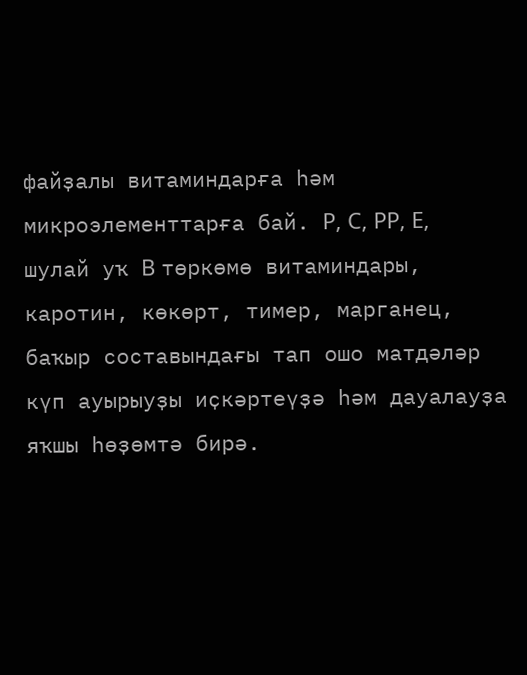файҙалы витаминдарға һәм микроэлементтарға бай. P, C, PP, E, шулай уҡ B төркөмө витаминдары, каротин, көкөрт, тимер, марганец, баҡыр составындағы тап ошо матдәләр күп ауырыуҙы иҫкәртеүҙә һәм дауалауҙа яҡшы һөҙөмтә бирә.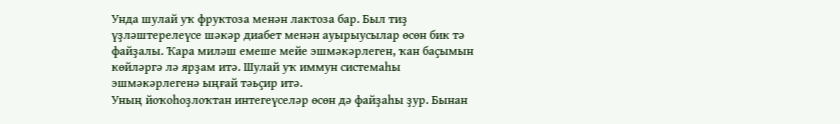Унда шулай уҡ фруктоза менән лактоза бар. Был тиҙ үҙләштерелеүсе шәкәр диабет менән ауырыусылар өсөн бик тә файҙалы. Ҡара миләш емеше мейе эшмәкәрлеген, ҡан баҫымын көйләргә лә ярҙам итә. Шулай уҡ иммун системаһы эшмәкәрлегенә ыңғай тәьҫир итә.
Уның йоҡоһоҙлоҡтан интегеүселәр өсөн дә файҙаһы ҙур. Бынан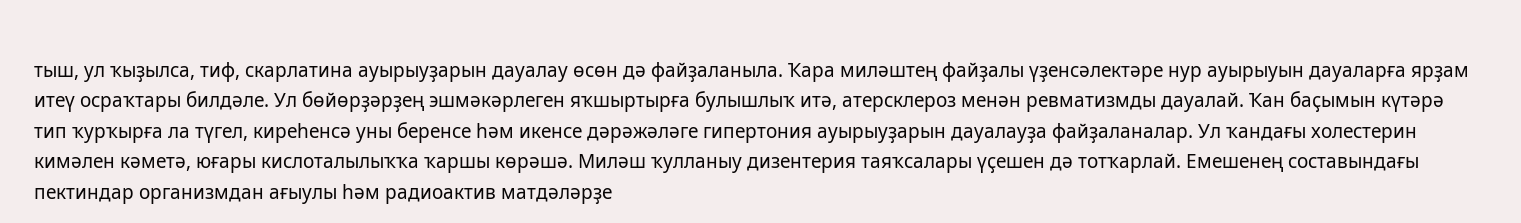тыш, ул ҡыҙылса, тиф, скарлатина ауырыуҙарын дауалау өсөн дә файҙаланыла. Ҡара миләштең файҙалы үҙенсәлектәре нур ауырыуын дауаларға ярҙам итеү осраҡтары билдәле. Ул бөйөрҙәрҙең эшмәкәрлеген яҡшыртырға булышлыҡ итә, атерсклероз менән ревматизмды дауалай. Ҡан баҫымын күтәрә тип ҡурҡырға ла түгел, киреһенсә уны беренсе һәм икенсе дәрәжәләге гипертония ауырыуҙарын дауалауҙа файҙаланалар. Ул ҡандағы холестерин кимәлен кәметә, юғары кислоталылыҡҡа ҡаршы көрәшә. Миләш ҡулланыу дизентерия таяҡсалары үҫешен дә тотҡарлай. Емешенең составындағы пектиндар организмдан ағыулы һәм радиоактив матдәләрҙе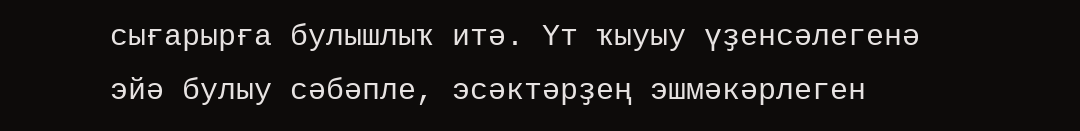сығарырға булышлыҡ итә. Үт ҡыуыу үҙенсәлегенә эйә булыу сәбәпле, эсәктәрҙең эшмәкәрлеген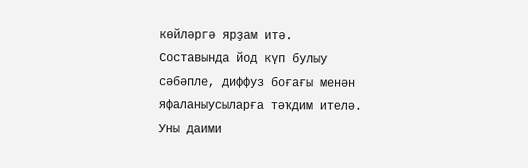көйләргә ярҙам итә.
Составында йод күп булыу сәбәпле, диффуз боғағы менән яфаланыусыларға тәҡдим ителә. Уны даими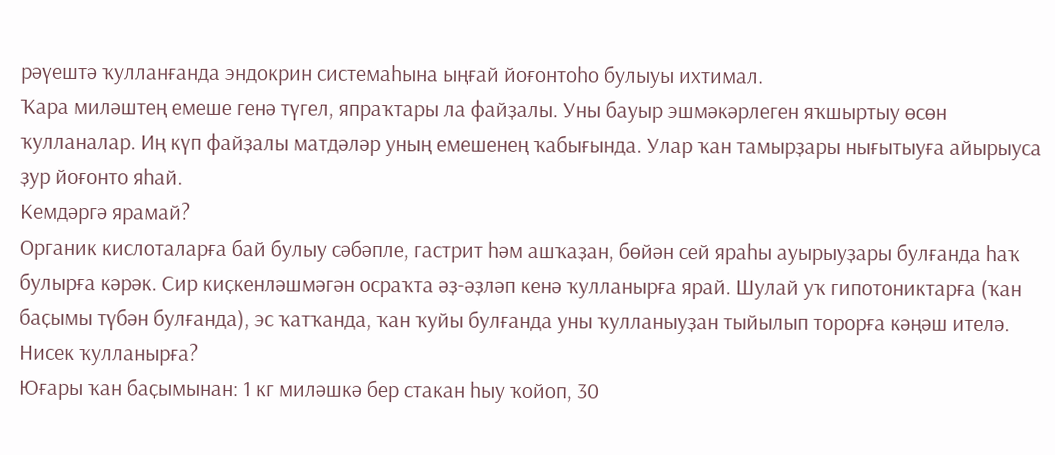рәүештә ҡулланғанда эндокрин системаһына ыңғай йоғонтоһо булыуы ихтимал.
Ҡара миләштең емеше генә түгел, япраҡтары ла файҙалы. Уны бауыр эшмәкәрлеген яҡшыртыу өсөн ҡулланалар. Иң күп файҙалы матдәләр уның емешенең ҡабығында. Улар ҡан тамырҙары нығытыуға айырыуса ҙур йоғонто яһай.
Кемдәргә ярамай?
Органик кислоталарға бай булыу сәбәпле, гастрит һәм ашҡаҙан, бөйән сей яраһы ауырыуҙары булғанда һаҡ булырға кәрәк. Сир киҫкенләшмәгән осраҡта әҙ-әҙләп кенә ҡулланырға ярай. Шулай уҡ гипотониктарға (ҡан баҫымы түбән булғанда), эс ҡатҡанда, ҡан ҡуйы булғанда уны ҡулланыуҙан тыйылып торорға кәңәш ителә.
Нисек ҡулланырға?
Юғары ҡан баҫымынан: 1 кг миләшкә бер стакан һыу ҡойоп, 30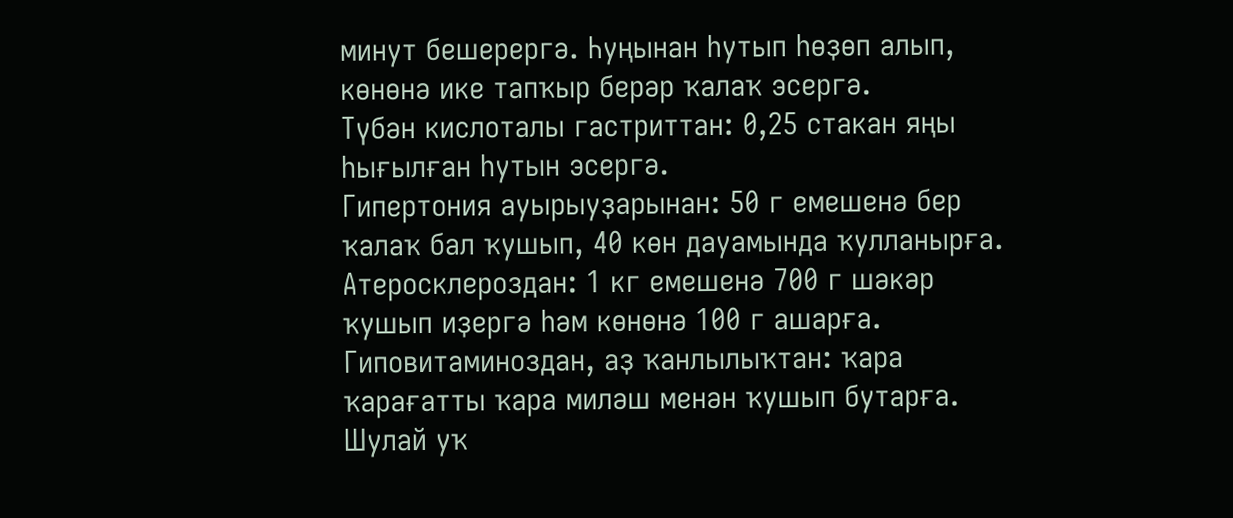минут бешерергә. Һуңынан һутып һөҙөп алып, көнөнә ике тапҡыр берәр ҡалаҡ эсергә.
Түбән кислоталы гастриттан: 0,25 стакан яңы һығылған һутын эсергә.
Гипертония ауырыуҙарынан: 50 г емешенә бер ҡалаҡ бал ҡушып, 40 көн дауамында ҡулланырға.
Атеросклероздан: 1 кг емешенә 700 г шәкәр ҡушып иҙергә һәм көнөнә 100 г ашарға.
Гиповитаминоздан, аҙ ҡанлылыҡтан: ҡара ҡарағатты ҡара миләш менән ҡушып бутарға. Шулай уҡ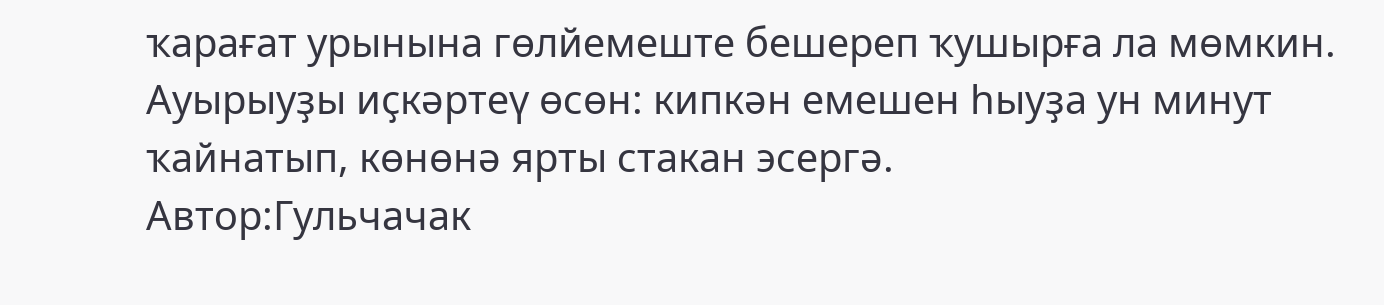ҡарағат урынына гөлйемеште бешереп ҡушырға ла мөмкин.
Ауырыуҙы иҫкәртеү өсөн: кипкән емешен һыуҙа ун минут ҡайнатып, көнөнә ярты стакан эсергә.
Автор:Гульчачак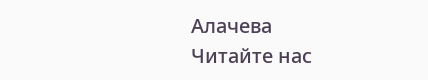Алачева
Читайте нас